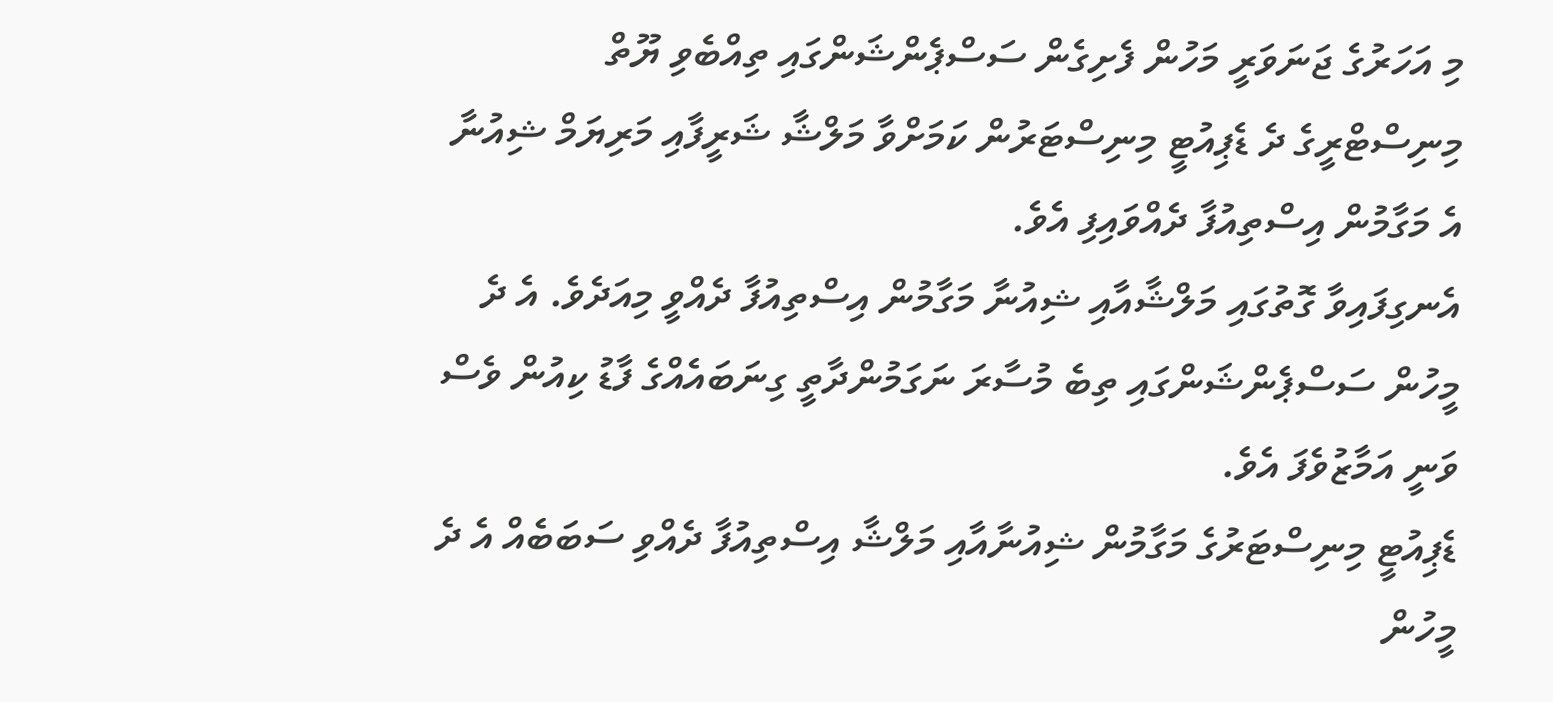މި އަހަރުގެ ޖަނަވަރީ މަހުން ފެށިގެން ސަސްޕެންޝަންގައި ތިއްބެވި ޔޫތް މިނިސްޓްރީގެ ދެ ޑެޕިއުޓީ މިނިސްޓަރުން ކަމަށްވާ މަލްޝާ ޝަރީފާއި މަރިޔަމް ޝިއުނާ އެ މަގާމުން އިސްތިއުފާ ދެއްވައިފި އެވެ.
އެނގިފައިވާ ގޮތުގައި މަލްޝާއާއި ޝިއުނާ މަގާމުން އިސްތިއުފާ ދެއްވީ މިއަދެވެ. އެ ދެ މީހުން ސަސްޕެންޝަންގައި ތިބެ މުސާރަ ނަގަމުންދާތީ ގިނަބައެއްގެ ފާޑު ކިއުން ވެސް ވަނީ އަމާޒުވެފަ އެވެ.
ޑެޕިއުޓީ މިނިސްޓަރުގެ މަގާމުން ޝިއުނާއާއި މަލްޝާ އިސްތިއުފާ ދެއްވި ސަބަބެއް އެ ދެ މީހުން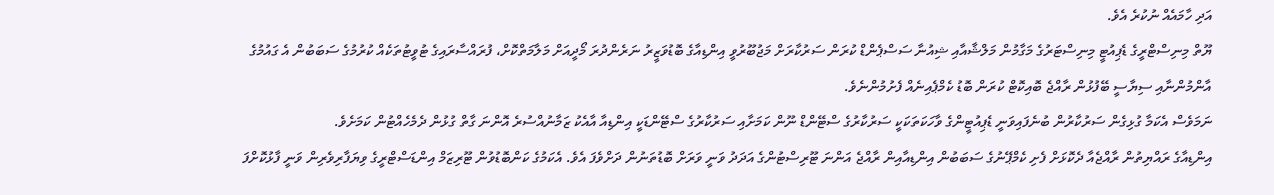އަދި ހާމައެއް ނުކުރެ އެވެ.
ޔޫތް މިނިސްޓްރީގެ ޑެޕިއުޓީ މިނިސްޓަރުގެ މަގާމުން މަލްޝާއާއި ޝިއުނާ ސަސްޕެންޑް ކުރަން ސަރުކާރަށް މަޖުބޫރުވީ އިންޑިއާގެ ބޮޑުވަޒީރު ނަރެންދުރަ މޯދީއަށް މަލާމަތްކޮށް، ފުރައްސާރައިގެ ޓުވީޓުތަކެއް ކުރުމުގެ ސަބަބުން އެ ގައުމުގެ އާންމުންނާއި ސިޔާސީ ބޭފުޅުން ރާއްޖެ ބޮއިކޮޓް ކުރަން ބޮޑު ކެމްޕެއިނެއް ފެށުމުންނެވެ.
ނަމަވެސް އެކަމާ ގުޅިގެން ސަރުކާރުން ބުނެފައިވަނީ ޑެޕިއުޓީންގެ ވާހަކަތަކަކީ ސަރުކާރުގެ ސްޓޭންޑް ނޫން ކަމަށާއި ސަރުކާރުގެ ސްޓޭންޑަކީ އިންޑިއާ އާއެކު ޒަމާނުއްސުރެ އޮންނަ ގާތް ގުޅުން ދެމެހެއްޓުން ކަމަށެވެ.
އިންޑިއާގެ ރައްޔިތުން ރާއްޖެއާ ދެކޮޅަށް ފެށި ކެމްޕޭނުގެ ސަބަބުން އިންޑިއާއިން ރާއްޖެ އަންނަ ޓޫރިސްޓުންގެ އަދަދު ވަނީ ވަރަށް ބޮޑުތަނުން ދަށްވެފަ އެވެ. އެކަމުގެ ކަންބޮޑުވުން ޓޫރިޒަމް އިންޑަސްޓްރީގެ ވިޔަފާރިވެރިން ވަނީ ފާޅުކޮށްފަ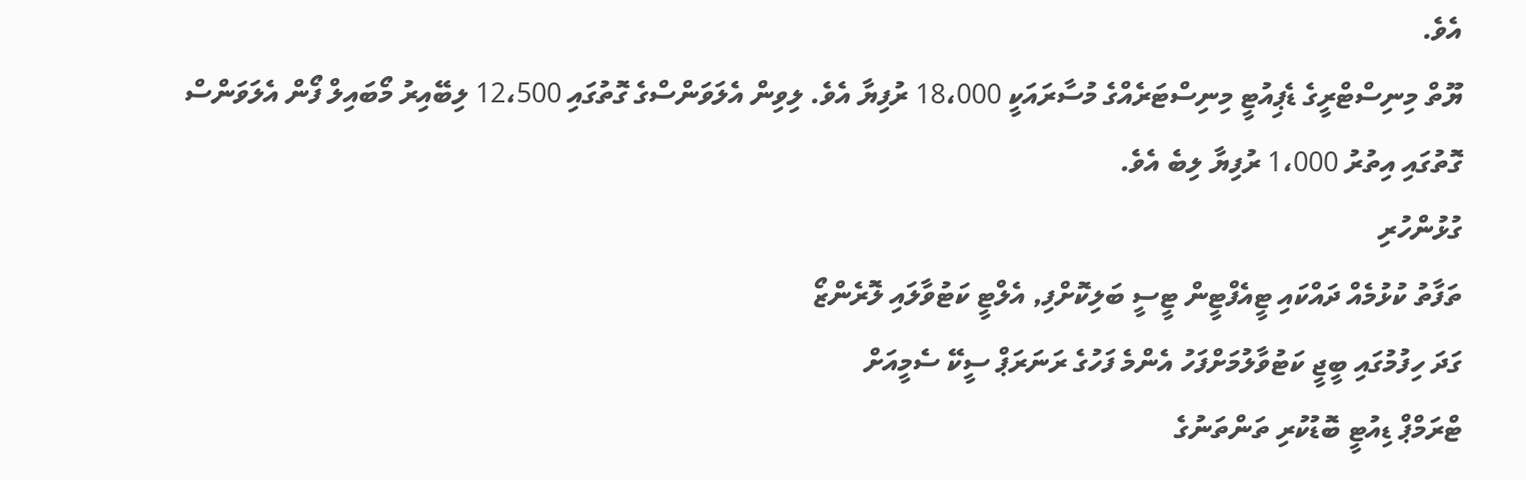އެވެ.
ޔޫތް މިނިސްޓްރީގެ ޑެޕިއުޓީ މިނިސްޓަރެއްގެ މުސާރައަކީ 18،000 ރުފިޔާ އެވެ. ލިވިން އެލަވަންސްގެ ގޮތުގައި 12،500 ލިބޭއިރު މޯބައިލް ފޯން އެލަވަންސް ގޮތުގައި އިތުރު 1،000 ރުފިޔާ ލިބެ އެވެ.
ގުޅުންހުރި
ތަފާތު ކުޅުމެއް ދައްކައި ޓީއެފްޓީން ޓީސީ ބަލިކޮށްފި, އެލްޓީ ކަޓުވާލައި ލޮރެންޒޯ
ގަދަ ހިފުމުގައި ބީޖީ ކަޓުވާލުމަށްފަހު އެންމެ ފަހުގެ ރަނަރަޕް ސީކޭ ސެމީއަށް
ޓްރަމްޕް ޑިއުޓީ ބޮޑުކުރި ތަންތަނުގެ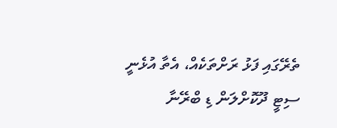ތެރޭގައި ފަޅު ރަށްތަކެއް، އެތާ އުޅެނީ
ސިޓީ ދޫކޮށްލަން ޑި ބްރޭނާ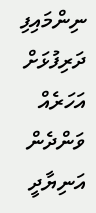ނިންމައިފި
ދަރިފުޅަށް އަހަރެއް ވަންދެން އަނިޔާދީ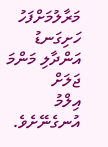މަރާލުމަށްފަހު ހަށިގަނޑު އަންދާލި މަންމަ ޖަލަށް
އިލްމު އުނގެނޭށެވެ.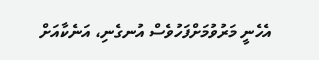އެހެނީ މަރުވުމަށްފަހުވެސް އުނގެނި، އަނެކާއަށް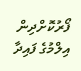ފޯރުކޮށްދިން އިލްމުގެ ފައިދާ